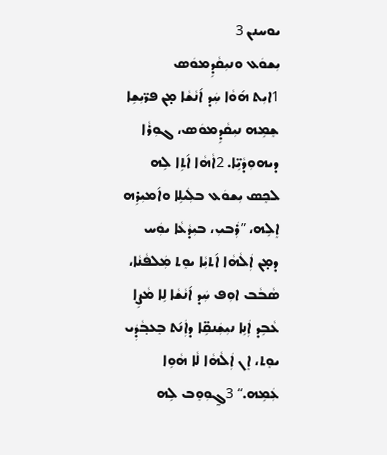ܝܘܚܢܢ 3
ܝܼܫܘܿܥ ܘܢܝܼܩܵܕܹܡܘܿܣ
1ܐܝܼܬ ܗ݇ܘܵܐ ܚܲܕ ܐ݇ܢܵܫܵܐ ܡ̣ܢ ܦܪ̈ܝܼܫܹܐ ܫܸܡܹܗ ܢܝܼܩܵܕܹܡܘܿܣ، ܓܘܼܪܵܐ ܕܝܗܘܼܕܵܝܹ̈ܐ. 2ܐܵܗܵܐ ܐ݇ܬܹܐ ܠܹܗ ܠܟܸܣ ܝܼܫܘܿܥ ܒܠܲܝܠܹܐ ܘܐ݇ܡܝܼܪܹܗ ܐܸܠܹܗ، ”ܪܲܒܝܼ، ܒܝܼܕܵܥܵܐ ܝܘܲܚ ܕܡ̣ܢ ܐܲܠܵܗܵܐ ܐ݇ܬܝܼܵܐ ܝܘܸܬ ܡܲܠܦܵܢܵܐ، ܣܵܒܵܒ ܐܘܼܦ ܚܲܕ ܐ݇ܢܵܫܵܐ ܠܹܐ ܡܵܨܹܐ ܥܵܒܹܕ ܐܲܢܹܐ ܢܝܼܫܲܢܩܹ̈ܐ ܕܐܲܢ݇ܬ ܒܸܥܒ݂ܵܕܲܝ ܝܘܸܬ، ܐܸܢ ܐܲܠܵܗܵܐ ܠܵܐ ܗܵܘܹܐ ܥܲܡܹܗ.“ 3ܓ̰ܘܼܘܸܒ ܠܹܗ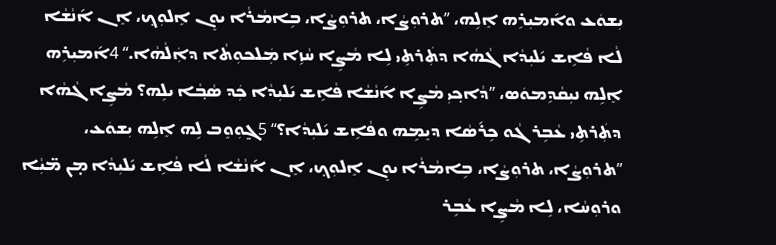ܝܼܫܘܿܥ ܘܐ݇ܡܝܼܪܹܗ ܐܸܠܹܗ، ”ܬܪܘܼܨܵܐ، ܬܪܘܼܨܵܐ، ܒܹܐܡܵܪܵܐ ܝܘܸܢ ܐܸܠܘܼܟ݂، ܐܸܢ ܐ݇ܢܵܫܵܐ ܠܵܐ ܦܵܐܹܫ ܝ݇ܠܝܼܕܵܐ ܓܵܗܵܐ ܕܬܲܪܬܹܝ ܠܹܐ ܡܵܨܹܐ ܚܵܙܹܐ ܡܲܠܟܘܼܬܵܐ ܕܐܲܠܵܗܵܐ.“ 4ܐ݇ܡܝܼܪܹܗ ܐܸܠܹܗ ܢܝܼܩܵܕܹܡܘܿܣ، ”ܕܵܐܟ݂ܝܼ ܡܵܨܹܐ ܐ݇ܢܵܫܵܐ ܦܵܐܹܫ ܝ݇ܠܝܼܕܵܐ ܟܲܕ ܣܵܒ݂ܵܐ ܝܠܹܗ؟ ܡܵܨܹܐ ܓܵܗܵܐ ܕܬܲܪܬܹܝ ܥܵܒܹܪ ܓܵܘ ܟܹܪ݇ܣܵܐ ܕܝܸܡܹܗ ܘܦܵܐܹܫ ܝ݇ܠܝܼܕܵܐ؟“ 5ܓ̰ܘܼܘܸܒ ܠܹܗ ܐܸܠܹܗ ܝܼܫܘܿܥ، ”ܬܪܘܼܨܵܐ، ܬܪܘܼܨܵܐ، ܒܹܐܡܵܪܵܐ ܝܘܸܢ ܐܸܠܘܼܟ݂، ܐܸܢ ܐ݇ܢܵܫܵܐ ܠܵܐ ܦܵܐܹܫ ܝ݇ܠܝܼܕܵܐ ܡ̣ܢ ܡ̈ܝܼܵܐ ܘܪܘܼܚܵܐ، ܠܹܐ ܡܵܨܹܐ ܥܵܒܹܪ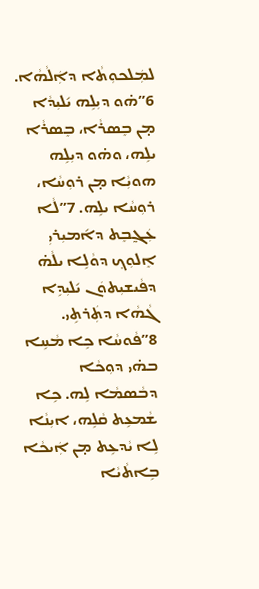ܠܡܲܠܟܘܼܬܵܐ ܕܐܲܠܵܗܵܐ. 6”ܗ̇ܘ ܕܝܼܠܹܗ ܝ݇ܠܝܼܕܵܐ ܡ̣ܢ ܒܸܣܪܵܐ، ܒܸܣܪܵܐ ܝܠܹܗ، ܘܗ̇ܘ ܕܝܼܠܹܗ ܗܘܝܼܵܐ ܡ̣ܢ ܪܘܼܚܵܐ، ܪܘܼܚܵܐ ܝܠܹܗ. 7”ܠܵܐ ܥܲܓ̰ܒܸܬ ܕܐ݇ܡܝܼܪܝܼ ܐܸܠܘܼܟ݂ ܕܘܵܠܹܐ ܝܠܵܗ̇ ܕܦܵܝܫܝܼܬܘܿܢ ܝ݇ܠܝܼܕܹܐ ܓܵܗܵܐ ܕܬܲܪܬܹܝ. 8”ܦܵܘܚܵܐ ܟܹܐ ܡܵܚܹܐ ܒܗ̇ܝ ܕܘܼܟܵܐ ܕܒܵܣܡܵܐ ܠܹܗ. ܟܹܐ ܫܵܡܥܹܬ ܩܵܠܹܗ، ܐܝܼܢܵܐ ܠܹܐ ܝܵܕܥܹܬ ܡ̣ܢ ܐܲܝܟܵܐ ܒܹܐܬܵܝܵܐ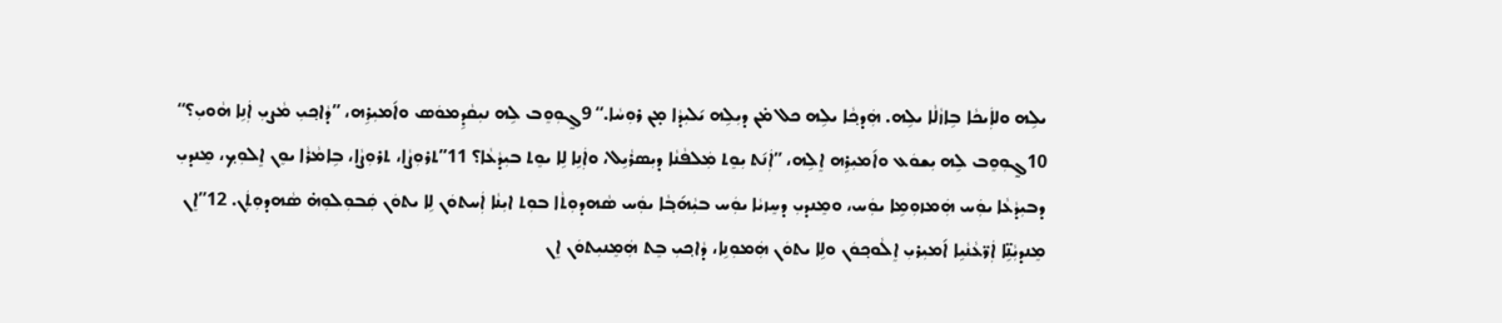ܝܠܹܗ ܘܠܐܲܝܟܵܐ ܒܹܐܙܵܠܵܐ ܝܠܹܗ. ܗܲܕܟ݂ܵܐ ܝܠܹܗ ܟܠ ܡ̇ܢ ܕܝܼܠܹܗ ܝ݇ܠܝܼܕܵܐ ܡ̣ܢ ܪܘܼܚܵܐ.“ 9ܓ̰ܘܼܘܸܒ ܠܹܗ ܢܝܼܩܵܕܹܡܘܿܣ ܘܐ݇ܡܝܼܪܹܗ، ”ܕܵܐܟ݂ܝܼ ܡܵܨܝܼ ܐܲܢܹܐ ܗܵܘܝܼ؟“ 10ܓ̰ܘܼܘܸܒ ܠܹܗ ܝܼܫܘܿܥ ܘܐ݇ܡܝܼܪܹܗ ܐܸܠܹܗ، ”ܐܲܢ݇ܬ ܝܼܘܸܬ ܡܲܠܦܵܢܵܐ ܕܝܼܣܪܵܝܹܠ، ܘܐܲܢܹܐ ܠܹܐ ܝܘܸܬ ܒܝܼܕܵܥܵܐ؟ 11”ܬܪܘܼܨܵܐ، ܬܪܘܼܨܵܐ، ܒܹܐܡܵܪܵܐ ܝܘܸܢ ܐܸܠܘܼܟ݂، ܡܸܢܕܝܼ ܕܒܝܼܕܵܥܵܐ ܝܘܲܚ ܗܲܡܙܘܼܡܹܐ ܝܘܲܚ، ܘܡܸܢܕܝܼ ܕܚܸܙܝܵܐ ܝܘܲܚ ܒܝܼܵܗ݇ܒ݂ܵܐ ܝܘܲܚ ܣܵܗܕܘܼܬܵܐ ܒܘܼܬ ܐܝܼܢܵܐ ܐܲܚܬܘܿܢ ܠܹܐ ܝܬܘܿܢ ܩܲܒܘܼܠܘܼܗ̇ ܣܵܗܕܘܼܬܲܢ. 12”ܐܸܢ ܡܸܢܕܝܼܵܢܹ̈ܐ ܐܲܪ̈ܥܵܢܵܝܹܐ ܐ݇ܡܝܼܪܝܼ ܐܸܠܵܘܟ݂ܘܿܢ ܘܠܹܐ ܝܬܘܿܢ ܗܲܡܘܼܢܹܐ، ܕܵܐܟ݂ܝܼ ܒܸܬ ܗܲܡܸܢܝܼܬܘܿܢ ܐܸܢ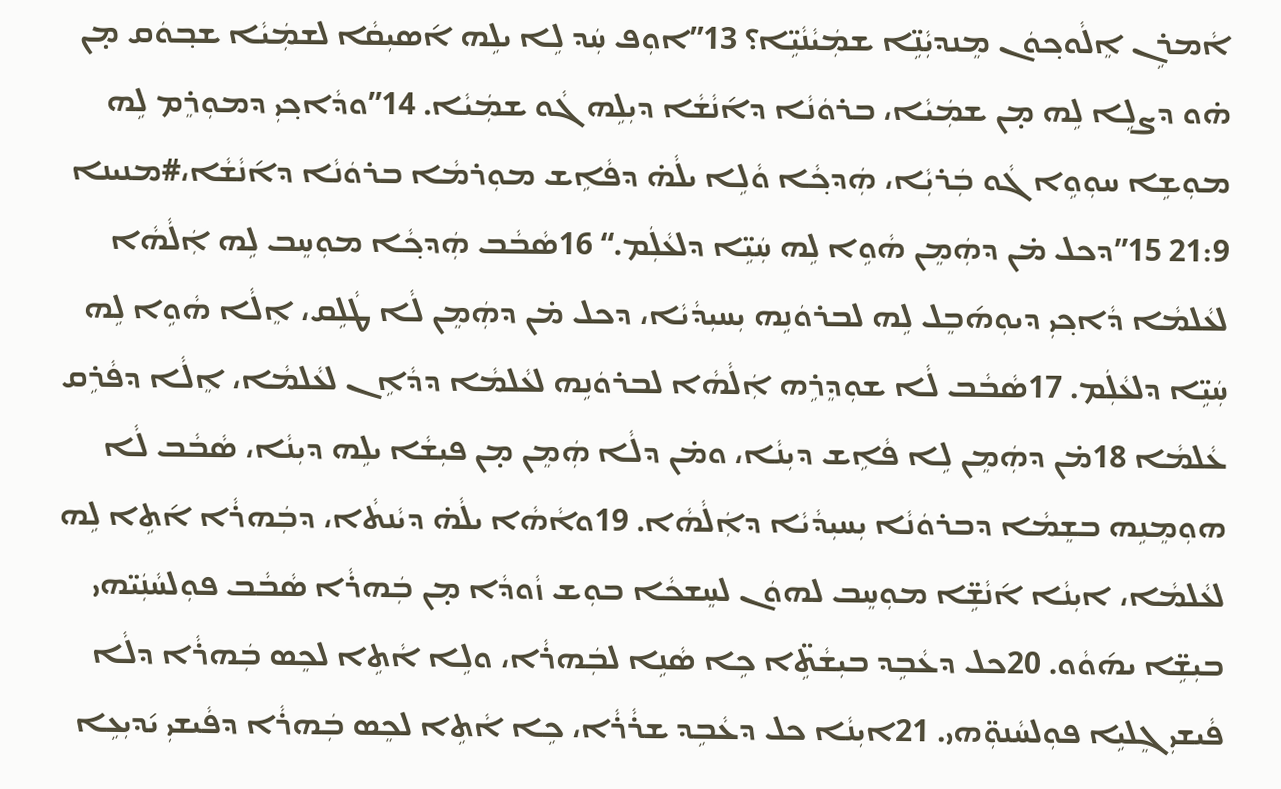ܐܵܡܪܹܢ ܐܸܠܵܘܟ݂ܘܿܢ ܡܸܢܕܝܼܵܢܹ̈ܐ ܫܡܲܝܵܢܵܝܹ̈ܐ؟ 13”ܐܘܼܦ ܚܲܕ ܠܹܐ ܝܠܹܗ ܐ݇ܣܝܼܩܵܐ ܠܫܡܲܝܵܐ ܫܒ݂ܘܿܩ ܡ̣ܢ ܗ̇ܘ ܕܨܠܹܐ ܠܹܗ ܡ̣ܢ ܫܡܲܝܵܐ، ܒܪܘܿܢܵܐ ܕܐ݇ܢܵܫܵܐ ܕܝܼܠܹܗ ܓܵܘ ܫܡܲܝܵܐ. 14”ܘܕܵܐܟ݂ܝܼ ܕܡܘܼܪܸܡ ܠܹܗ ܡܘܼܫܹܐ ܚܘܼܘܹܐ ܓܵܘ ܒܲܪܝܼܵܐ، ܗܲܕܟ݂ܵܐ ܘܵܠܹܐ ܝܠܵܗ̇ ܕܦܵܐܹܫ ܡܘܼܪܡܵܐ ܒܪܘܿܢܵܐ ܕܐ݇ܢܵܫܵܐ،#ܡܢܝܢܐ 21:9 15”ܕܟܠ ܡ̇ܢ ܕܗܲܡܸܢ ܗܵܘܹܐ ܠܹܗ ܚܲܝܹ̈ܐ ܕܠܥܵܠܲܡ.“ 16ܣܵܒܵܒ ܗܲܕܟ݂ܵܐ ܡܘܼܚܸܒ ܠܹܗ ܐܲܠܵܗܵܐ ܠܥܵܠܡܵܐ ܕܵܐܟ݂ܝܼ ܕܝܘܼܗ݇ܒܸܠ ܠܹܗ ܠܒܪܘܿܢܹܗ ܝܼܚܝܼܕܵܝܵܐ، ܕܟܠ ܡ̇ܢ ܕܗܲܡܸܢ ܠܵܐ ܛܵܠܹܩ، ܐܸܠܵܐ ܗܵܘܹܐ ܠܹܗ ܚܲܝܹ̈ܐ ܕܠܥܵܠܲܡ. 17ܣܵܒܵܒ ܠܵܐ ܫܘܼܕܸܪܹܗ ܐܲܠܵܗܵܐ ܠܒܪܘܿܢܹܗ ܠܥܵܠܡܵܐ ܕܕܵܐܹܢ ܠܥܵܠܡܵܐ، ܐܸܠܵܐ ܕܦܵܪܹܩ ܥܵܠܡܵܐ 18ܡ̇ܢ ܕܗܲܡܸܢ ܠܹܐ ܦܵܐܹܫ ܕܝܼܢܵܐ، ܘܡ̇ܢ ܕܠܵܐ ܗܲܡܸܢ ܡ̣ܢ ܦܝܼܫܵܐ ܝܠܹܗ ܕܝܼܢܵܐ، ܣܵܒܵܒ ܠܵܐ ܗܘܼܡܸܢܹܗ ܒܫܸܡܵܐ ܕܒܪܘܿܢܵܐ ܝܼܚܝܼܕܵܝܵܐ ܕܐܲܠܵܗܵܐ. 19ܘܐܵܗܵܐ ܝܠܵܗ̇ ܕܝܵܢܬܵܐ، ܕܒܲܗܪܵܐ ܐ݇ܬܹܐ ܠܹܗ ܠܥܵܠܡܵܐ، ܐܝܼܢܵܐ ܐ݇ܢܵܫܹ̈ܐ ܡܘܼܚܸܒ ܠܗܘܿܢ ܠܚܸܫܟܵܐ ܒܘܼܫ ܙܵܘܕܵܐ ܡ̣ܢ ܒܲܗܪܵܐ ܣܵܒܵܒ ܦܘܼܠܚܵܢܲܝ̈ܗܝ ܒܝܼܫܹ̈ܐ ܝܗ݇ܘܵܘ. 20ܟܠ ܕܥܵܒܹܕ ܒܝܼܫܵܬܹ̈ܐ ܟܹܐ ܣܵܢܹܐ ܠܒܲܗܪܵܐ، ܘܠܹܐ ܐܵܬܹܐ ܠܟܸܣ ܒܲܗܪܵܐ ܕܠܵܐ ܦܵܝܫܝܼ ܓܸܠܝܹܐ ܦܘܼܠܚܵܢܘܼ̈ܗܝ. 21ܐܝܼܢܵܐ ܟܠ ܕܥܵܒܹܕ ܫܪܵܪܵܐ، ܟܹܐ ܐܵܬܹܐ ܠܟܸܣ ܒܲܗܪܵܐ ܕܦܵܝܫܝܼ ܝ݇ܕܝܼܥܹܐ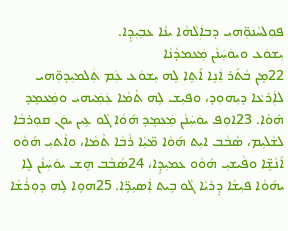ܦܘܼܠܚܵܢܘܼ̈ܗܝ ܕܒܐܲܠܵܗܵܐ ܝܢܵܐ ܥܒ݂ܝܼܕܹܐ.
ܝܼܫܘܿܥ ܘܝܘܿܚܲܢܵܢ ܡܲܥܡܕܵܢܵܐ
22ܡ̣ܢ ܒܵܬ݇ܪ ܐܲܢܹܐ ܐ݇ܬܹܐ ܠܹܗ ܝܼܫܘܿܥ ܥܲܡ ܬܲܠܡܝܼܕܘܼ̈ܗܝ ܠܐܲܪܥܵܐ ܕܝܼܗܘܼܕ، ܘܦܝܼܫ ܠܹܗ ܬܵܡܵܐ ܥܲܡܲܝܗܝ ܘܡܲܥܡܸܕ ܗ݇ܘܵܐ. 23ܐܘܼܦ ܝܘܿܚܲܢܵܢ ܡܲܥܡܸܕ ܗ݇ܘܵܐ ܓܵܘ ܥܹܝܢ ܝܘܿܢ ܩܘܼܪܒܵܐ ܠܫܵܠܝܼܡ، ܣܵܒܵܒ ܐܝܼܬ ܗ݇ܘܵܐ ܡ̈ܝܼܵܐ ܪܵܒܵܐ ܬܵܡܵܐ، ܘܐܵܬܝܼ ܗ݇ܘܵܘ ܐ݇ܢܵܫܹ̈ܐ ܘܦܵܝܫܝܼ ܗ݇ܘܵܘ ܥܡܝܼܕܹܐ، 24ܣܵܒܵܒ ܗܹܫ ܝܘܿܚܲܢܵܢ ܠܹܐ ܝܗ݇ܘܵܐ ܦܝܼܫܵܐ ܕܸܪܝܵܐ ܓܵܘ ܒܹܝܬ ܐܲܣܝܼܪܹ̈ܐ. 25ܗܘܹܐ ܠܹܗ ܕܘܼܪܵܫܵܐ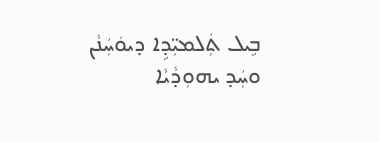ܒܹܝܠ ܬܲܠܡܝܼ̈ܕܹܐ ܕܝܘܿܚܲܢܵܢ ܘܚܲܕ ܝܗܘܼܕܵܝܵܐ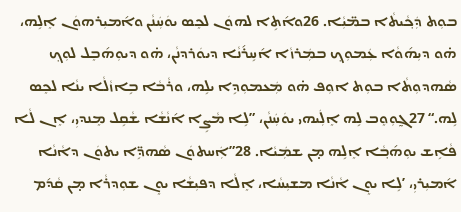ܒܘܼܬ ܕܲܟ݂ܵܝܬܵܐ ܒܡ̈ܝܼܵܐ. 26ܘܐ݇ܬܹܐ ܠܗܘܿܢ ܠܟܸܣ ܝܘܿܚܲܢܵܢ ܘܐ݇ܡܝܼܪܗܘܿܢ ܐܸܠܹܗ، ܗ̇ܘ ܕܝܼܗ݇ܘܵܐ ܥܲܡܘܼܟ݂ ܒܡܲܪܙܵܐ ܐ݇ܚܹܪ݇ܢܵܐ ܕܝܘܿܪܕܢܵܢ، ܗ̇ܘ ܕܝܘܼܗ݇ܒܸܠ ܠܘܼܟ݂ ܣܵܗܕܘܼܬܵܐ ܒܘܼܬ ܐܘܼܦ ܗ̇ܘ ܡܲܥܡܘܼܕܹܐ ܝܠܹܗ، ܘܪܵܒܵܐ ܒܹܐܙܵܠܵܐ ܝܢܵܐ ܠܟܸܣ ܠܹܗ.“ 27ܓ̰ܘܼܘܸܒ ܠܹܗ ܐܸܠܲܝܗܝ ܝܘܿܚܲܢܵܢ، ”ܠܹܐ ܡܵܨܹܐ ܐ݇ܢܵܫܵܐ ܫܵܩܹܠ ܡܸܢܕܝܼ، ܐܸܢ ܠܵܐ ܦܵܐܹܫ ܝܘܼܗ݇ܒ݂ܵܐ ܐܸܠܹܗ ܡ̣ܢ ܫܡܲܝܵܐ. 28”ܐܲܚܬܘܿܢ ܣܵܗܕܹ̈ܐ ܝܬܘܿܢ ܕܐܵܢܵܐ ܐ݇ܡܝܼܪܝܼ، ’ܠܹܐ ܝܘܸܢ ܐܵܢܵܐ ܡܫܝܼܚܵܐ، ܐܸܠܵܐ ܕܦܝܼܫܵܐ ܝܘܸܢ ܫܘܼܕܪܵܐ ܡ̣ܢ ܩܵܕ݇ܡ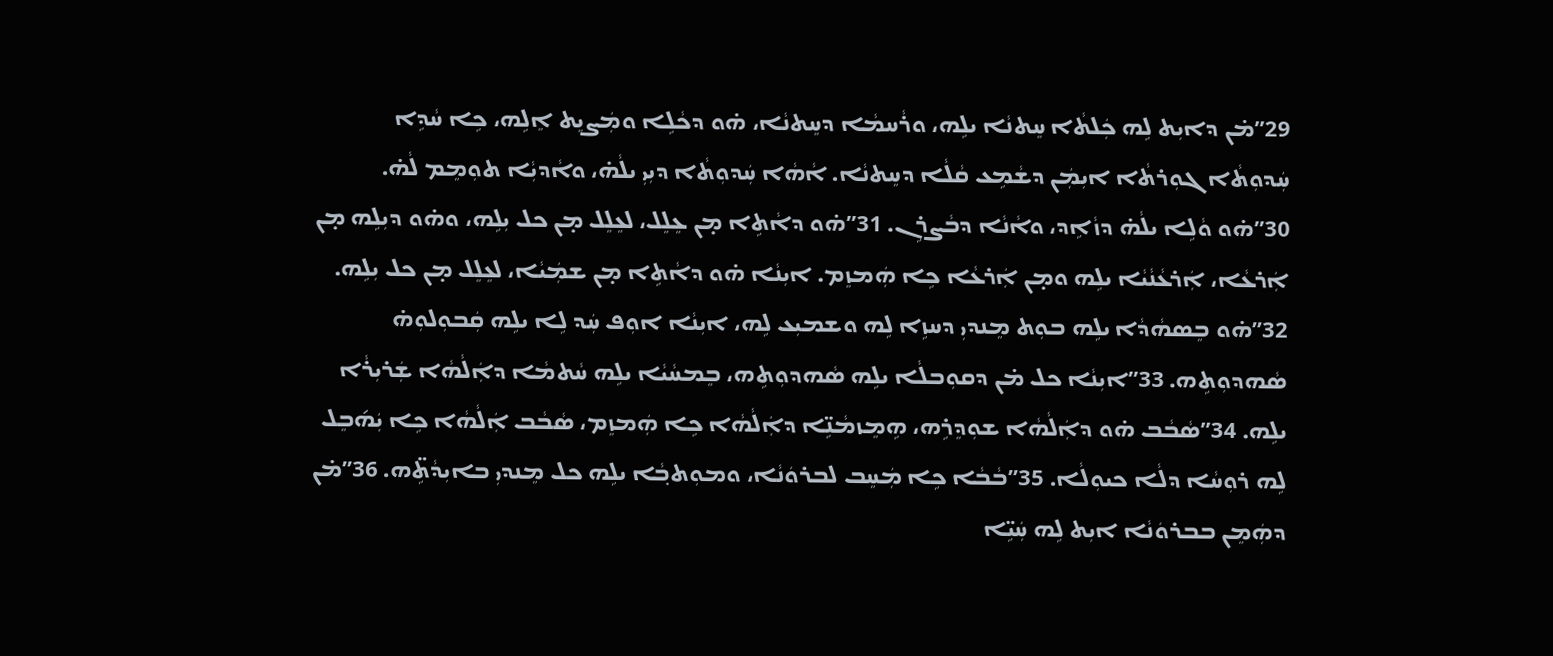29”ܡ̇ܢ ܕܐܝܼܬ ܠܹܗ ܟܲܠܬܵܐ ܚܸܬܢܵܐ ܝܠܹܗ، ܘܪܵܚܡܵܐ ܕܚܸܬܢܵܐ، ܗ̇ܘ ܕܟܵܠܹܐ ܘܡܲܨܝܸܬ ܐܸܠܹܗ، ܟܹܐ ܚܵܕܹܐ ܚܲܕܘܼܬܵܐ ܓܘܼܪܬܵܐ ܐܝܼܡܲܢ ܕܫܵܡܹܥ ܩܵܠܵܐ ܕܚܸܬܢܵܐ. ܐܵܗܵܐ ܚܲܕܘܼܬܵܐ ܕܝܼܝܼ ܝܠܵܗ̇، ܘܐܵܕܝܼܵܐ ܬܘܼܡܸܡ ܠܵܗ̇. 30”ܗ̇ܘ ܘܵܠܹܐ ܝܠܵܗ̇ ܕܙܵܐܹܕ، ܘܐܵܢܵܐ ܕܒܵܨܪܹܢ. 31”ܗ̇ܘ ܕܐܵܬܹܐ ܡ̣ܢ ܥܸܠܸܠ، ܠܥܸܠܸܠ ܡ̣ܢ ܟܠ ܝܼܠܹܗ، ܘܗ̇ܘ ܕܝܼܠܹܗ ܡ̣ܢ ܐܲܪܥܵܐ، ܐܲܪܥܵܢܵܝܵܐ ܝܠܹܗ ܘܡ̣ܢ ܐܲܪܥܵܐ ܟܹܐ ܗܲܡܙܸܡ. ܐܝܼܢܵܐ ܗ̇ܘ ܕܐܵܬܹܐ ܡ̣ܢ ܫܡܲܝܵܐ، ܠܥܸܠܸܠ ܡ̣ܢ ܟܠ ܝܼܠܹܗ. 32”ܗ̇ܘ ܒܸܣܗܵܕܵܐ ܝܠܹܗ ܒܘܼܬ ܡܸܢܕܝܼ ܕܚܙܹܐ ܠܹܗ ܘܫܡܝܼܥ ܠܹܗ، ܐܝܼܢܵܐ ܐܘܼܦ ܚܲܕ ܠܹܐ ܝܠܹܗ ܩܲܒܘܼܠܘܼܗ̇ ܣܵܗܕܘܼܬܹܗ. 33”ܐܝܼܢܵܐ ܟܠ ܡ̇ܢ ܕܩܘܼܒܠܵܐ ܝܠܹܗ ܣܵܗܕܘܼܬܹܗ، ܒܸܡܚܵܝܵܐ ܝܠܹܗ ܚܵܬܡܵܐ ܕܐܲܠܵܗܵܐ ܫܲܪܝܼܪܵܐ ܝܠܹܗ. 34”ܣܵܒܵܒ ܗ̇ܘ ܕܐܲܠܵܗܵܐ ܫܘܼܕܸܪܹܗ، ܗܹܡܸܙܡܵܢܹ̈ܐ ܕܐܲܠܵܗܵܐ ܟܹܐ ܗܲܡܙܸܡ، ܣܵܒܵܒ ܐܲܠܵܗܵܐ ܟܹܐ ܝܲܗ݇ܒܸܠ ܠܹܗ ܪܘܼܚܵܐ ܕܠܵܐ ܟܝܘܼܠܵܐ. 35”ܒܵܒܵܐ ܟܹܐ ܡܲܚܸܒ ܠܒܪܘܿܢܵܐ، ܘܡܘܼܬܒ݂ܵܐ ܝܠܹܗ ܟܠ ܡܸܢܕܝܼ ܒܐܝܼܕܵܬܹ̈ܗ. 36”ܡ̇ܢ ܕܗܲܡܸܢ ܒܒܪܘܿܢܵܐ ܐܝܼܬ ܠܹܗ ܚܲܝܹ̈ܐ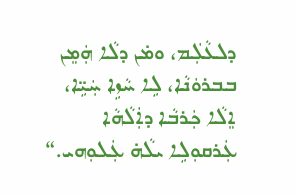ܕܠܥܵܠܲܡ، ܘܡ̇ܢ ܕܠܵܐ ܗܲܡܸܢ ܒܒܪܘܿܢܵܐ، ܠܹܐ ܚܵܙܹܐ ܚܲܝܹ̈ܐ، ܐܸܠܵܐ ܟܲܪܒܵܐ ܕܐܲܠܵܗܵܐ ܥܲܪܩܘܼܠܹܐ ܝܠܵܗ̇ ܥܲܠܘܼܗܝ.“